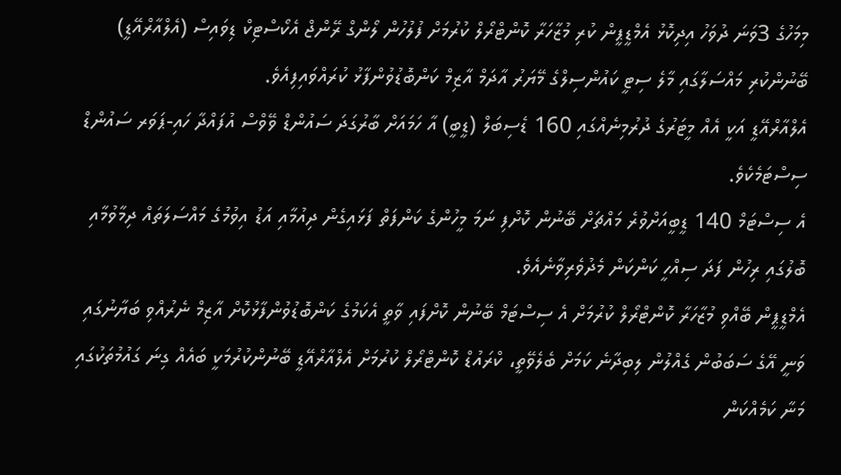މިމަހުގެ 3ވަނަ ދުވަހު އިދިކޮޅު އެމްޑީޕީން ކުރި މުޒާހަރާ ކޮންޓްރޯލް ކުރުމަށް ފުލުހުން ލޯންގް ރޭންޖް އެކޯސްޓިކް ޑިވައިސް (އެލްއާރްއޭޑީ) ބޭނުންކުރި މައްސަލާގައި މާލެ ސިޓީ ކައުންސިލްގެ މޭޔަރު އާދަމް އާޒިމް ކަންބޮޑުވުންފާޅު ކުރައްވައިފިއެވެ.
އެލްއާރްއޭޑީ އަކީ އެއް މީޓަރުގެ ދުރުމިނެއްގައި 160 ޑެސިބަލް (ޑީބީ) އާ ހަމައަށް ބާރުގަދަ ސައުންޑް ވޭވްސް އުފައްދާ ހައި-ޕަވަރ ސައުންޑް ސިސްޓަމެކެވެ.
އެ ސިސްޓަމް 140 ޑީބީއަށްވުރެ މައްޗަށް ބޭނުން ކޮށްފި ނަމަ މީހުންގެ ކަންފަތް ފަޅައިގެން ދިއުމާއި އަޑު އިވުމުގެ މައްސަލަތައް ދިމާވުމާއި ބޮލުގައި ރިހުން ފަދަ ސިއްހީ ކަންކަން މެދުވެރިވާނެއެވެ.
އެމްޑީޕީން ބޭއްވި މުޒާހަރާ ކޮންޓްރޯލް ކުރުމަށް އެ ސިސްޓަމް ބޭނުން ކޮށްފައި ވާތީ އެކަމުގެ ކަންބޮޑުވުންފާޅުކޮށް އާޒިމް ނެރުއްވި ބަޔާނުގައި ވަނީ އޭގެ ސަބަބުން ގެއްލުން ލިބިދާނެ ކަމަށް ބެލެވޭތީ، ކްރައުޑް ކޮންޓްރޯލް ކުރުމަށް އެލްއާރްއޭޑީ ބޭނުންކުރުމަކީ ބައެއް ގިނަ ގައުމުތަކުގައި މަނާ ކަމެއްކަން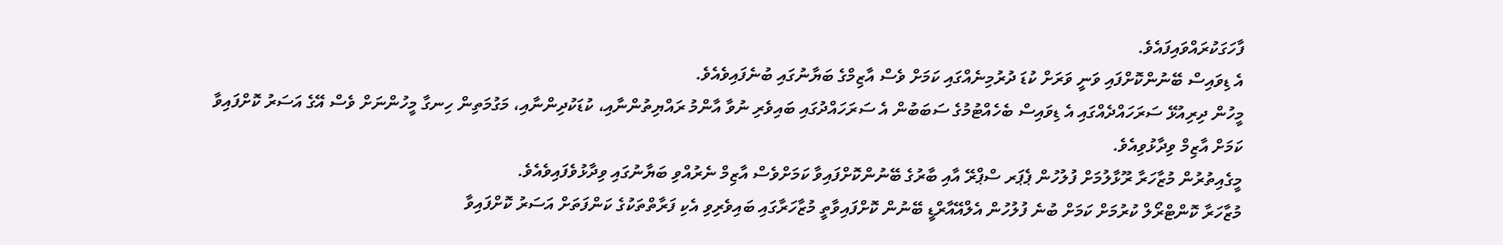ފާހަގަކުރައްވައިފައެވެ.
އެ ޑިވައިސް ބޭނުންކޮށްފައި ވަނީ ވަރަށް ކުޑަ ދުރުމިނެއްގައި ކަމަށް ވެސް އާޒިމްގެ ބަޔާނުގައި ބުނެފައިވެއެވެ.
މީހުން ދިރިއުޅޭ ސަރަހައްދެއްގައި އެ ޑިވައިސް ބެހެއްޓުމުގެ ސަބަބުން އެ ސަރަހައްދުގައި ބައިވެރި ނުވާ އާންމު ރައްޔިތުންނާއި، ކުޑަކުދިންނާއި، މަގުމަތިން ހިނގާ މީހުންނަށް ވެސް އޭގެ އަސަރު ކޮށްފައިވާ ކަމަށް އާޒިމް ވިދާޅުވިއެވެ.
މީގެއިތުރުން މުޒާހަރާ ރޫޅާލުމަށް ފުލުހުން ޕެޕަރ ސްޕްރޭ އާއި ބާރުގެ ބޭނުންކޮށްފައިވާ ކަމަށްވެސް އާޒިމް ނެރުއްވި ބަޔާނުގައި ވިދާޅުވެފައިވެއެވެ.
މުޒާހަރާ ކޮންޓްރޯލް ކުރުމަށް ކަމަށް ބުނެ ފުލުހުން އެލްއޭއާރްޑީ ބޭނުން ކޮށްފައިވާތީ މުޒާހަރާގައި ބައިވެރިވި އެކި ފަރާތްތަކުގެ ކަންފަތަށް އަސަރު ކޮށްފައިވާ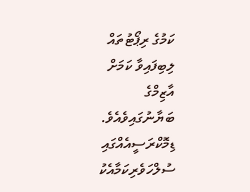ކަމުގެ ރިޕޯޓުތައް ލިބިފައިވާ ކަމަށް އާޒިމްގެ ބަޔާނުގައިވެއެވެ.
ޑިމޮކްރަސީއެއްގައި ސުލްހަވެރިކަމާއެކު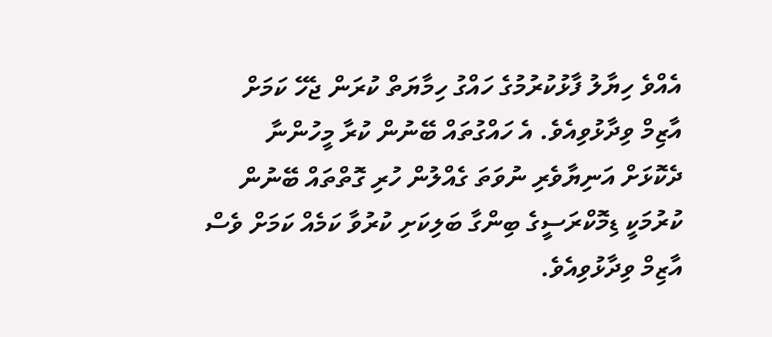އެއްވެ ހިޔާލު ފާޅުކުރުމުގެ ހައްގު ހިމާޔަތް ކުރަން ޖެހޭ ކަމަށް އާޒިމް ވިދާޅުވިއެވެ. އެ ހައްގުތައް ބޭނުން ކުރާ މީހުންނާ ދެކޮޅަށް އަނިޔާވެރި ނުވަތަ ގެއްލުން ހުރި ގޮތްތައް ބޭނުން ކުރުމަކީ ޑިމޮކްރަސީގެ ބިންގާ ބަލިކަށި ކުރުވާ ކަމެއް ކަމަށް ވެސް އާޒިމް ވިދާޅުވިއެވެ.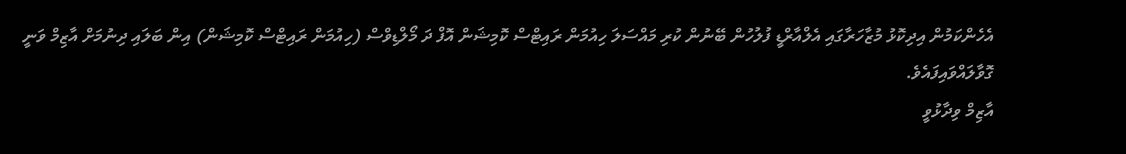އެހެންކަމުން އިދިކޮޅު މުޒާހަރާގައި އެލްއާރްޑީ ފުލުހުން ބޭނުން ކުރި މައްސަލަ ހިއުމަން ރައިޓްސް ކޮމިޝަން އޮފް ދަ މޯލްޑިވްސް (ހިއުމަން ރައިޓްސް ކޮމިޝަން) އިން ބަލައި ދިނުމަށް އާޒިމް ވަނީ ގޮވާލައްވައިފައެވެ.
އާޒިމް ވިދާޅުވީ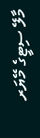މާލޭ ސިޓީގެ މޭޔަރ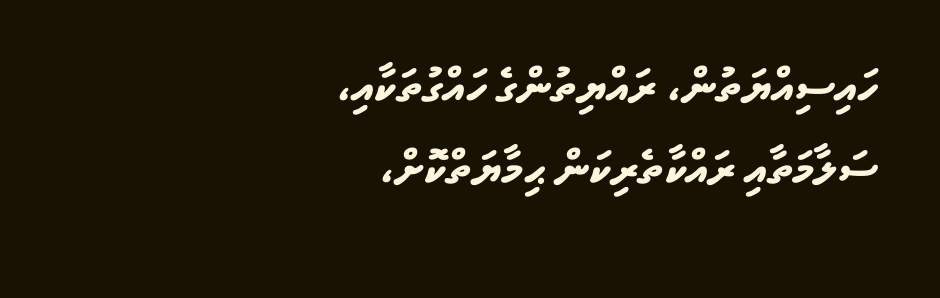ހައިސިއްޔަތުން، ރައްޔިތުންގެ ހައްގުތަކާއި، ސަލާމަތާއި ރައްކާތެރިކަން ޙިމާޔަތްކޮށް،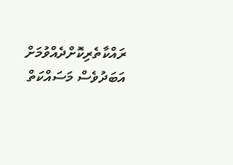ރައްކާތެރިކޮށްދެއްވުމަށް އަބަދުވެސް މަސައްކަތް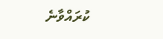ކުރައްވާނެ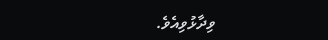ވިދާޅުވިއެވެ.